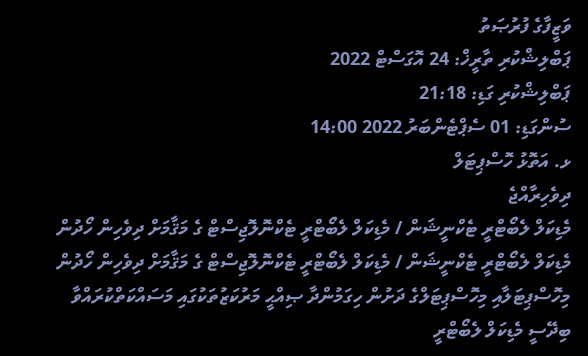ވަޒީފާގެ ފުރުޞަތު
ޕަބްލިޝްކުރި ތާރީޚް: 24 އޮގަސްޓް 2022
ޕަބްލިޝްކުރި ގަޑި: 21:18
ސުންގަޑި: 01 ސެޕްޓެންބަރު 2022 14:00
ޅ. އަތޮޅު ހޮސްޕިޓަލް
ދިވެހިރާއްޖެ
މެޑިކަލް ލެބޯޓްރީ ޓެކްނީޝަން / މެޑިކަލް ލެބޯޓްރީ ޓެކްނޮލޮޖިސްޓް ގެ މަޤާމަށް ދިވެހިން ހޯދުން
މެޑިކަލް ލެބޯޓްރީ ޓެކްނީޝަން / މެޑިކަލް ލެބޯޓްރީ ޓެކްނޮލޮޖިސްޓް ގެ މަޤާމަށް ދިވެހިން ހޯދުން
މިހޮސްޕިޓަލާއި މިހޮސްޕިޓަލްގެ ދަށުން ހިގަމުންދާ ޞިއްޙީ މަރުކަޒުތަކުގައި މަސައްކަތްކުރައްވާ ބިދޭސީ މެޑިކަލް ލެބޯޓްރީ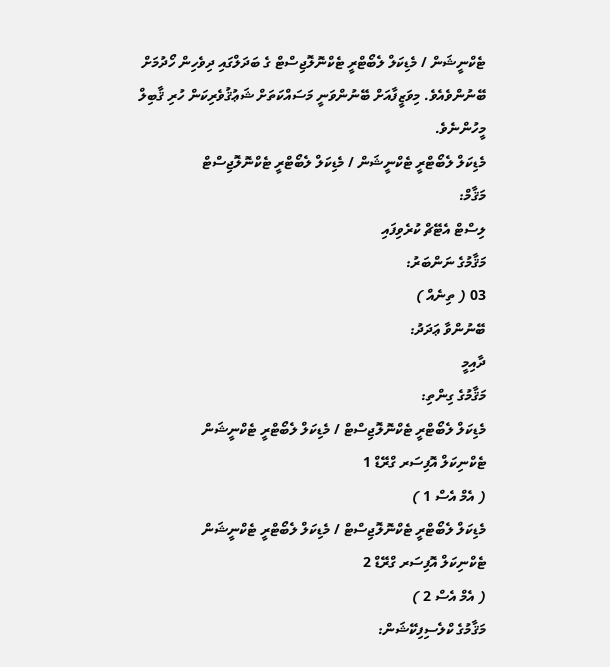ޓެކްނީޝަން / މެޑިކަލް ލެބޯޓްރީ ޓެކްނޮލޮޖިސްޓް ގެ ބަދަލްގައި ދިވެހިން ހޯދުމަށް ބޭނުންވެއެވެ. މިވަޒީފާއަށް ބޭނުންވަނީ މަސައްކަތަށް ޝަޢުޤުވެރިކަން ހުރި ޤާބިލް މީހުންނެވެ.
މެޑިކަލް ލެބޯޓްރީ ޓެކްނީޝަން / މެޑިކަލް ލެބޯޓްރީ ޓެކްނޮލޮޖިސްޓް
މަޤާމް:
ލިސްޓް އެޓޭޗް ކުރެވިފައި
މަޤާމުގެ ނަންބަރު:
03 ( ތިނެއް )
ބޭނުންވާ ޢަދަދު:
ދާއިމީ
މަޤާމުގެ ގިންތި:
މެޑިކަލް ލެބޯޓްރީ ޓެކްނޮލޮޖިސްޓް / މެޑިކަލް ލެބޯޓްރީ ޓެކްނީޝަން
ޓެކްނިކަލް އޮފިސަރ ގްރޭޑް 1
( އެމް އެސް 1 )
މެޑިކަލް ލެބޯޓްރީ ޓެކްނޮލޮޖިސްޓް / މެޑިކަލް ލެބޯޓްރީ ޓެކްނީޝަން
ޓެކްނިކަލް އޮފިސަރ ގްރޭޑް 2
( އެމް އެސް 2 )
މަޤާމުގެ ކްލެސިފިކޭޝަން: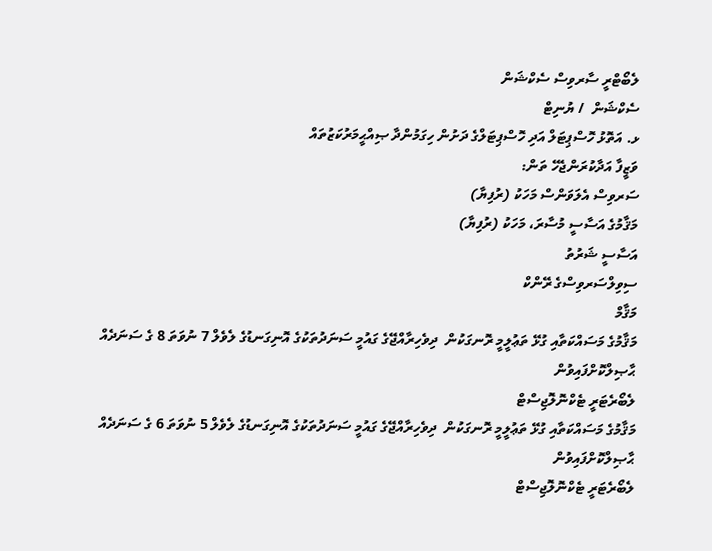ލެބޯޓްރީ ސާރވިސް ސެކްޝަން
ސެކްޝަން  / ޔުނިޓް
ޅ. އަތޮޅު ހޮސްޕިޓަލް އަދި ހޮސްޕިޓަލްގެ ދަށުން ހިގަމުންދާ ޞިއްޙީމަރުކަޒުތައް
ވަޒީފާ އަދާކުރަންޖެހޭ ތަން:
ސަރވިސް އެލަވަންސް މަހަކު (ރުފިޔާ)
މަޤާމުގެ އަސާސީ މުސާރަ، މަހަކު (ރުފިޔާ)
އަސާސީ ޝަރުތު
ސިވިލްސަރވިސްގެ ރޭންކް
މަޤާމް
މަޤާމުގެ މަސައްކަތާއި ގުޅޭ ތަޢުލީމީ ރޮނގަކުން  ދިވެހިރާއްޖޭގެ ގައުމީ ސަނަދުތަކުގެ އޮނިގަނޑުގެ ލެވެލް 7 ނުވަތަ 8 ގެ ސަނަދެއް ޙާޞިލްކޮށްފައިވުން
ލެބޯރެޓަރީ ޓެކްނޮލޮޖިސްޓް
މަޤާމުގެ މަސައްކަތާއި ގުޅޭ ތަޢުލީމީ ރޮނގަކުން  ދިވެހިރާއްޖޭގެ ގައުމީ ސަނަދުތަކުގެ އޮނިގަނޑުގެ ލެވެލް 5 ނުވަތަ 6 ގެ ސަނަދެއް ޙާޞިލްކޮށްފައިވުން
ލެބޯރެޓަރީ ޓެކްނޮލޮޖިސްޓް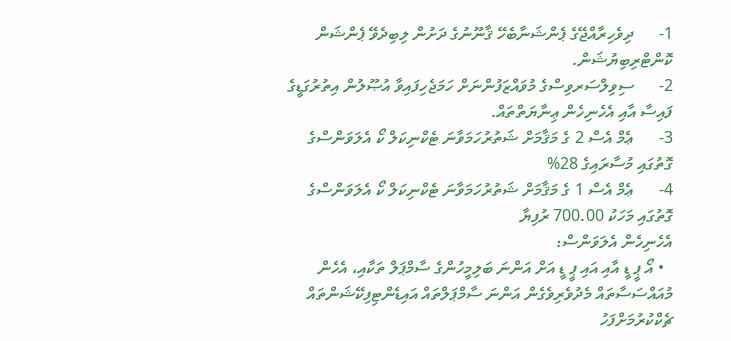1-      ދިވެހިރާއްޖޭގެ ޕެންޝަނާބެހޭ ޤާނޫނުގެ ދަށުން ލިބިދެވޭ ޕެންޝަން ކޮންޓްރިބިޔުޝަން.
2-      ސިވިލްސަރވިސްގެ މުވައްޒަފުންނަށް ހަމަޖެހިފައިވާ އުޞޫލުން އިތުރުގަޑީގެ ފައިސާ އާއި އެހެނިހެން ޢިނާޔަތްތައް.
3-      ޢެމް އެސް 2 ގެ މަޤާމަށް ޝަތުރުހަމަވާނަ ޓެކްނިކަލް ކޯ އެލަވަންސްގެ ގޮތުގައި މުސާރައިގެ 28%
4-      ޢެމް އެސް 1 ގެ މަޤާމަށް ޝަތުރުހަމަވާނަ ޓެކްނިކަލް ކޯ އެލަވަންސްގެ ގޮތުގައި މަހަކު 700.00 ރުފިޔާ
އެހެނިހެން އެލަވަންސް:
  • އޯ ޕީ ޑީ އާއި އައި ޕީ ޑީ އަށް އަންނަ ބަލިމީހުންގެ ސާމްޕަލް ތަކާއި، އެހެން މުއައްސަސާތައް މެދުވެރިވެގެން އަންނަ ސާމްޕަލްތައް އައިޑެންޓިފިކޭޝަންތައް ޗެކްކުރުމަށްފަހު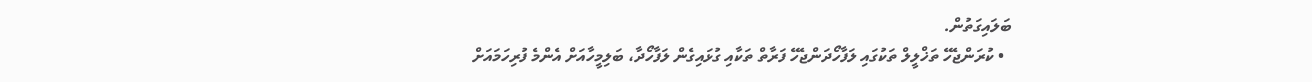ބަލައިގަތުން.
  • ކުރަންޖެހޭ ތަޚްލީލް ތަކުގައި ލަފާހޯދަންޖެހޭ ފަރާތް ތަކާއި ގުޅައިގެން ލަފާހޯދާ، ބަލިމީހާއަށް އެންމެ ފުރިހަމައަށް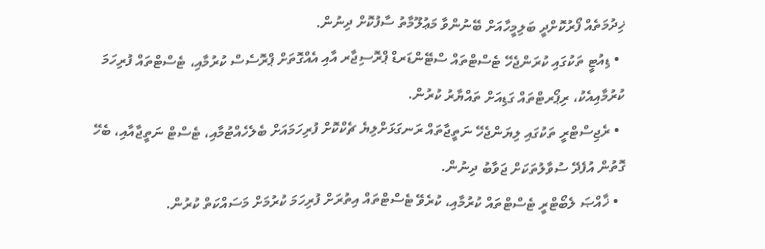ޚިދުމަތެއް ފޯރުކޮށްދީ ބަލިމީހާއަށް ބޭނުންވާ މަޢުލޫމާތު ސާފުކޮށް ދިނުން.
  • ޑިއުޓީ ތަކުގައި ކުރަންޖެހޭ ޓެސްޓްތައް ސްޓޭންޑަރޑް ޕްރޮސިޖާރ އާއި އެއްގޮތަށް ޕްރޮސެސް ކުރުމާއި، ޓެސްޓްތައް ފުރިހަމަ ކުރުމާއިއެކު، ރިޕޯރޓްތައް ގަޑިއަށް ތައްޔާރު ކުރުން.
  • ރެޖިސްޓްރީ ތަކުގައި ލިޔަންޖެހޭ ނަތީޖާތައް ރަނގަޅަށްލިޔެ ޗެކްކޮށް ފުރިހަމައަށް ބެލެހެއްޓުމާއި، ޓެސްޓް ނަތީޖާއާއި، ބެހޭ ގޮތުން އުފެދޭ ސުވާލުތަކަށް ޖަވާބު ދިނުން.
  • ޚާއްޞަ ލެބޯޓްރީ ޓެސްޓްތައް ކުރުމާއި، ކުރެވޭ ޓެސްޓްތައް އިތުރަށް ފުރިހަމަ ކުރުމަށް މަސައްކަތް ކުރުން.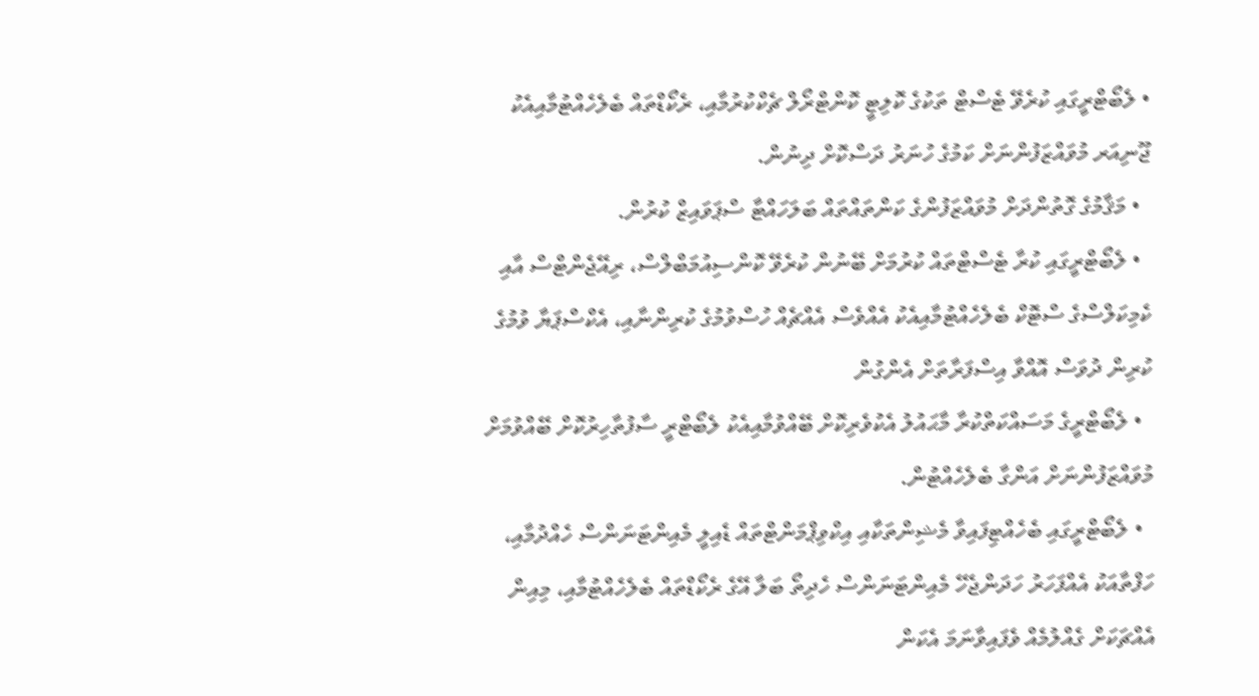• ލެބޯޓްރީގައި ކުރެވޭ ޓެސްޓް ތަކުގެ ކޮލިޓީ ކޮންޓްރޯލް ޗެކްކުރުމާއި، ރެކޯޑްތައް ބެލެހެއްޓުމާއިއެކު ޖޫނިއަރ މުވައްޒަފުންނަށް ކަމުގެ ހުނަރު ދަސްކޮށް ދިނުން.
  • މަޤާމުގެ ގޮތުންދަށް މުވައްޒަފުންގެ ކަންތައްތައް ބަލަހައްޓާ ސްޕަވައިޒް ކުރުން.
  • ލެބޯޓްރީގައި ކުރާ ޓެސްޓްތައް ކުރުމަށް ބޭނުން ކުރެވޭ ކޮންސިއުމަބްލްސް، ރިއޭޖެންޓްސް އާއި ކެމިކަލްސްގެ ސްޓޮކް ބެލެހެއްޓުމާއިއެކު އެއްވެސް އެއްޗެއް ހުސްވުމުގެ ކުރިންނާއި، އެކްސްޕަޔާ ވުމުގެ ކުރިން ދުވަސް އޮއްވާ އިސްފަރާތަށް އެންގުން
  • ލެބޯޓްރީގެ މަސައްކަތްކުރާ މާޙައުލު އެކުވެރިކޮށް ބޭއްވުމާއިއެކު ލެބޯޓްރީ ސާފުތާހިރުކޮށް ބޭއްވުމަށް މުވައްޒަފުންނަށް އަންގާ ބެލެހެއްޓުން.
  • ލެބޯޓްރީގައި ބެހެއްޓިފައިވާ މެޝިންތަކާއި އިކްވިޕްމަންޓްތައް ޑެއިލީ މެއިންޓަނަންސް ހެއްދުމާއި، ހަފްތާއަކު އެއްފަހަރު ހަދަންޖެހޭ މެއިންޓަނަންސް ހެދިތޯ ބަލާ އޭގެ ރެކޯޑްތައް ބެލެހެއްޓުމާއި، މިއިން އެއްޗަކަށް ގެއްލުމެއް ވެފައިވާނަމަ އެކަން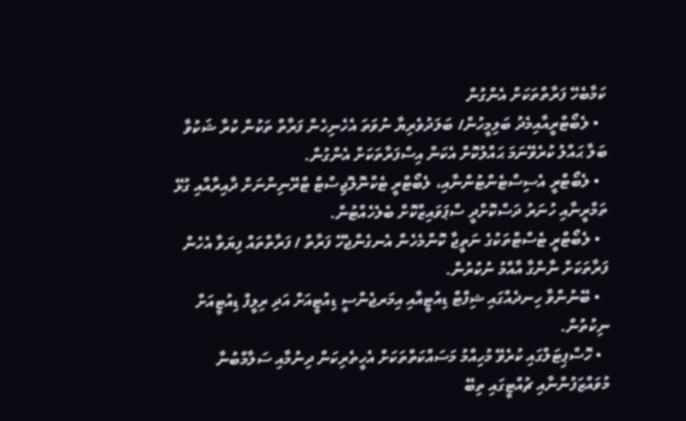ކަމާބެހޭ ފަރާތްތަކަށް އެންގުން
  • ލެބޯޓްރީއާއިމެދު ބަލިމީހުން/ ބަލަދުވެރިޔާ ނުވަތަ އެހެނިހެން ފަރާތް ތަކުން ކުރާ ޝަކުވާ ބަލާ ޙައްލު ކުރެވޭނަމަ ޙައްލުކޮށް އެކަން އިސްފަރާތަކަށް އެންގުން.
  • ލެބޯޓްރީ އެސިސްޓެންޓުންނާއި، ލެބޯޓްރީ ޓެކްނޮލޮޖިސްޓް ޓްރޭނިންނަށް ދާއިރާއާއި ގުޅޭ ތަމްރީނާއި ހުނަރު ދަސްކޮށްދީ ސްޕަވައިޒްކޮށް ބެލެހެއްޓުން.
  • ލެބޯޓްރީ ޓެސްޓްތަކުގެ ނަތީޖާ ކޮންމެހެން އެނގެންޖެހޭ ފަރާތް / ފަރާތްތައް ފިޔަވާ އެހެން ފަރާތަކަށް ނާންގާ އާއްމު ނުކުރުން.
  • ބޭނުންވާ ހިނދެއްގައި ޝިފްޓް ޑިއުޓީއާއި އިމަރޖެންސީ ޑިއުޓީއަށް އަދި ރިލީފް ޑިއުޓީއަށް ނިކުތުން.
  • ހޮސްޕިޓަލްގައި ކުރެވޭ މުހިއްމު މަސައްކަތްތަކަށް އެހީތެރިކަން ދިނުމާއި ސަލާމްބުނާ މުވައްޒަފުންނާއި ޗުއްޓީގައި ތިބޭ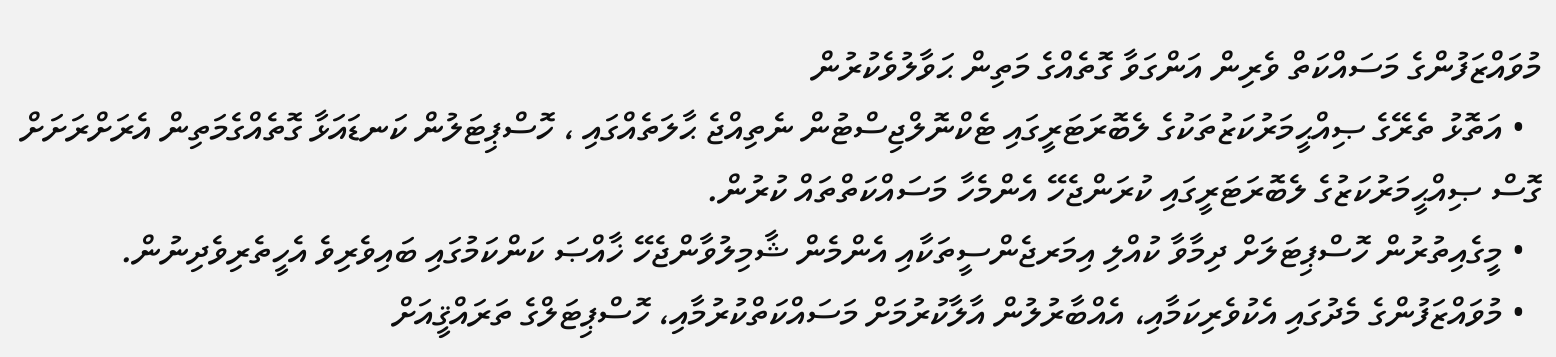މުވައްޒަފުންގެ މަސައްކަތް ވެރިން އަންގަވާ ގޮތެއްގެ މަތިން ޙަވާލުވެކުރުން
  • އަތޮޅު ތެރޭގެ ޞިއްޙީމަރުކަޒުތަކުގެ ލެބޮރަޓަރީގައި ޓެކްނޮލްޖިސްޓުން ނެތިއްޖެ ޙާލަތެއްގައި ، ހޮސްޕިޓަލުން ކަނޑައަޅާ ގޮތެއްގެމަތިން އެރަށްރަށަށް ގޮސް ޞިއްޙީމަރުކަޒުގެ ލެބޮރަޓަރީގައި ކުރަންޖެހޭ އެންމެހާ މަސައްކަތްތައް ކުރުން.
  • މީގެއިތުރުން ހޮސްޕިޓަލަށް ދިމާވާ ކުއްލި އިމަރޖެންސީތަކާއި އެންމެން ޝާމިލުވާންޖެހޭ ޚާއްޞަ ކަންކަމުގައި ބައިވެރިވެ އެހީތެރިވެދިނުން.
  • މުވައްޒަފުންގެ މެދުގައި އެކުވެރިކަމާއި، އެއްބާރުލުން އާލާކުރުމަށް މަސައްކަތްކުރުމާއި، ހޮސްޕިޓަލްގެ ތަރައްޤީއަށް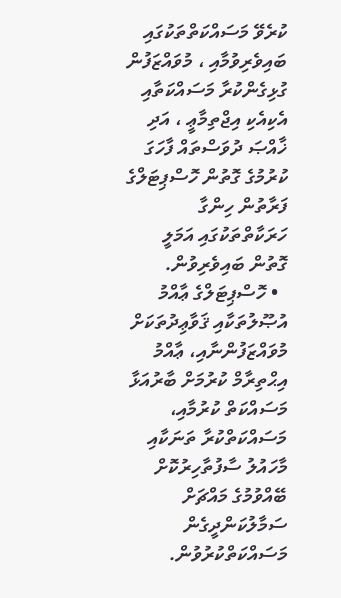ކުރެވޭ މަސައްކަތްތަކުގައި ބައިވެރިވުމާއި ، މުވައްޒަފުން ގުޅިގެންކުރާ މަސައްކަތާއި އެކިއެކި އިޖްތިމާޢީ ، އަދި ޚާއްޞަ ދުވަސްތައް ފާހަގަ ކުރުމުގެ ގޮތުން ހޮސްޕިޓަލްގެ ފަރާތުން ހިންގާ ހަރަކާތްތަކުގައި އަމަލީ ގޮތުން ބައިވެރިވުން.
  • ހޮސްޕިޓަލްގެ ޢާއްމު އުޞޫލުތަކާއި ޤަވާޢިދުތަކަށް މުވައްޒަފުންނާއި، ޢާއްމު އިޙްތިރާމް ކުރުމަށް ބާރުއަޅާ މަސައްކަތް ކުރުމާއި، މަސައްކަތްކުރާ ތަނަކާއި މާހައުލު ސާފުތާހިރުކޮށް ބޭއްވުމުގެ މައްޗަށް ސަމާލުކަންދީގެން މަސައްކަތްކުރުވުން.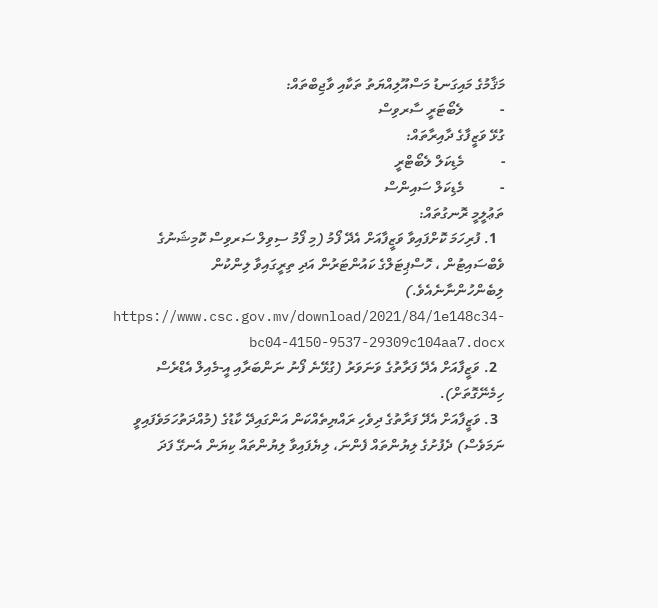މަޤާމުގެ މައިގަނޑު މަސްއޫލިއްޔަތު ތަކާއި ވާޖިބްތައް:
-          ލެބޯޓަރީ ސާރވިސް
ގުޅޭ ވަޒީފާގެ ދާއިރާތައް:
-          މެޑިކަލް ލެބޯޓްރީ
-          މެޑިކަލް ސައިންސް
ތަޢުލީމީ ރޮނގުތައް:
  1. ފުރިހަމަ ކޮށްފައިވާ ވަޒީފާއަށް އެދޭ ފޯމު (މި ފޯމު ސިވިލް ސަރވިސް ކޮމިޝަނުގެ ވެބްސައިޓުން ، ހޮސްޕިޓަލްގެ ކައުންޓަރުން އަދި ތިރީގައިވާ ލިންކުން ލިބެންހުންނާނެއެވެ.) https://www.csc.gov.mv/download/2021/84/1e148c34-bc04-4150-9537-29309c104aa7.docx
  2. ވަޒީފާއަށް އެދޭ ފަރާތުގެ ވަނަވަރު (ގުޅޭނެ ފޯނު ނަންބަރާއި އީ-މެއިލް އެޑްރެސް ހިމެނޭގޮތަށް).
  3. ވަޒީފާއަށް އެދޭ ފަރާތުގެ ދިވެހި ރައްޔިތެއްކަން އަންގައިދޭ ކާޑުގެ (މުއްދަތުހަމަވެފައިވީ ނަމަވެސް) ދެފުށުގެ ލިޔުންތައް ފެންނަ، ލިޔެފައިވާ ލިޔުންތައް ކިޔަން އެނގޭ ފަދަ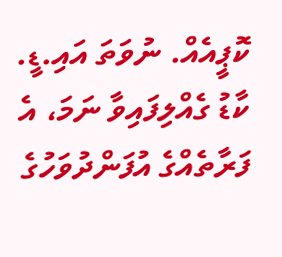ކޮޕީއެއް. ނުވަތަ އައި.ޑީ. ކާޑު ގެއްލިފައިވާ ނަމަ، އެ ފަރާތެއްގެ އުފަންދުވަހުގެ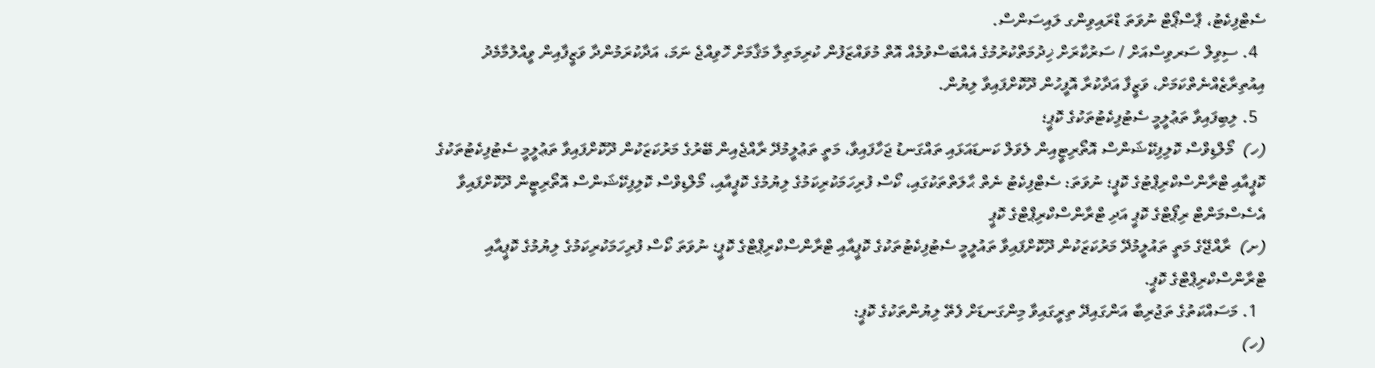ސެޓްފިކެޓު، ޕާސްޕޯޓް ނުވަތަ ޑްރައިވިންގ ލައިސަންސް.
  4. ސިވިލް ސަރވިސްއަށް / ސަރުކާރަށް ޚިދުމަތްކުރުމުގެ އެއްބަސްވުމެއް އޮތް މުވައްޒަފުން ކުރިމަތިލާ މަޤާމަށް ހޮވިއްޖެ ނަމަ، އަދާކުރަމުންދާ ވަޒީފާއިން ވީއްލުމާމެދު އިއުތިރާޒެއްނެތްކަމަށް، ވަޒީފާ އަދާކުރާ އޮފީހުން ދޫކޮށްފައިވާ ލިޔުން.
  5. ލިބިފައިވާ ތަޢުލީމީ ސެޓުފިކެޓުތަކުގެ ކޮޕީ؛
(ހ)  މޯލްޑިވްސް ކޮލިފިކޭޝަންސް އޮތޯރިޓީއިން ލެވަލް ކަނޑައަޅައި ތައްގަނޑު ޖަހާފައިވާ، މަތީ ތަޢުލީމުދޭ ރާއްޖެއިން ބޭރުގެ މަރުކަޒަކުން ދޫކޮށްފައިވާ ތަޢުލީމީ ސެޓުފިކެޓުތަކުގެ ކޮޕީއާއި ޓްރާންސްކްރިޕްޓުގެ ކޮޕީ؛ ނުވަތަ: ސެޓްފިކެޓު ނެތް ޙާލަތްތަކުގައި، ކޯސް ފުރިހަމަކުރިކަމުގެ ލިޔުމުގެ ކޮޕީއާއި، މޯލްޑިވްސް ކޮލިފިކޭޝަންސް އޮތޯރިޓީން ދޫކޮށްފައިވާ އެސެސްމަންޓް ރިޕޯޓްގެ ކޮޕީ އަދި ޓްރާންސްކްރިޕްޓްގެ ކޮޕީ
(ށ)  ރާއްޖޭގެ މަތީ ތައުލީމުދޭ މަރުކަޒަކުން ދޫކޮށްފައިވާ ތައުލީމީ ސެޓުފިކެޓުތަކުގެ ކޮޕީއާއި ޓްރާންސްކްރިޕްޓްގެ ކޮޕީ؛ ނުވަތަ ކޯސް ފުރިހަމަކުރިކަމުގެ ލިޔުމުގެ ކޮޕީއާއި ޓްރާންސްކްރިޕްޓްގެ ކޮޕީ.
  1. މަސައްކަތުގެ ތަޖުރިބާ އަންގައިދޭ ތިރީގައިވާ މިންގަނޑަށް ފެތޭ ލިޔުންތަކުގެ ކޮޕީ:
(ހ)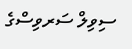ސިވިލް ސަރވިސްގެ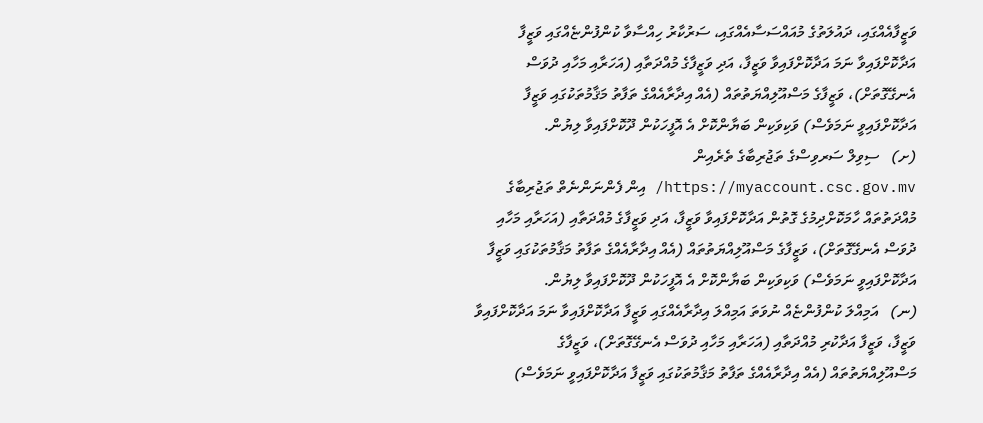ވަޒީފާއެއްގައި، ދައުލަތުގެ މުއައްސަސާއެއްގައި، ސަރުކާރު ހިއްސާވާ ކުންފުންޏެއްގައި ވަޒީފާ އަދާކޮށްފައިވާ ނަމަ އަދާކޮށްފައިވާ ވަޒީފާ، އަދި ވަޒީފާގެ މުއްދަތާއި (އަހަރާއި މަހާއި ދުވަސް އެނގޭގޮތަށް)، ވަޒީފާގެ މަސްއޫލިއްޔަތުތައް (އެއް އިދާރާއެއްގެ ތަފާތު މަޤާމުތަކުގައި ވަޒީފާ އަދާކޮށްފައިވީ ނަމަވެސް) ވަކިވަކިން ބަޔާންކޮށް އެ އޮފީހަކުން ދޫކޮށްފައިވާ ލިޔުން.
(ށ)   ސިވިލް ސަރވިސްގެ ތަޖުރިބާގެ ތެރެއިން https://myaccount.csc.gov.mv/ އިން ފެންނަންނެތް ތަޖުރިބާގެ މުއްދަތުތައް ހާމަކޮށްދިމުގެ ގޮތުން އަދާކޮށްފައިވާ ވަޒީފާ، އަދި ވަޒީފާގެ މުއްދަތާއި (އަހަރާއި މަހާއި ދުވަސް އެނގޭގޮތަށް)، ވަޒީފާގެ މަސްއޫލިއްޔަތުތައް (އެއް އިދާރާއެއްގެ ތަފާތު މަޤާމުތަކުގައި ވަޒީފާ އަދާކޮށްފައިވީ ނަމަވެސް) ވަކިވަކިން ބަޔާންކޮށް އެ އޮފީހަކުން ދޫކޮށްފައިވާ ލިޔުން.
(ނ)   އަމިއްލަ ކުންފުންޏެއް ނުވަތަ އަމިއްލަ އިދާރާއެއްގައި ވަޒީފާ އަދާކޮށްފައިވާ ނަމަ އަދާކޮށްފައިވާ ވަޒީފާ، ވަޒީފާ އަދާކުރި މުއްދަތާއި (އަހަރާއި މަހާއި ދުވަސް އެނގޭގޮތަށް)، ވަޒީފާގެ މަސްއޫލިއްޔަތުތައް (އެއް އިދާރާއެއްގެ ތަފާތު މަޤާމުތަކުގައި ވަޒީފާ އަދާކޮށްފައިވީ ނަމަވެސް)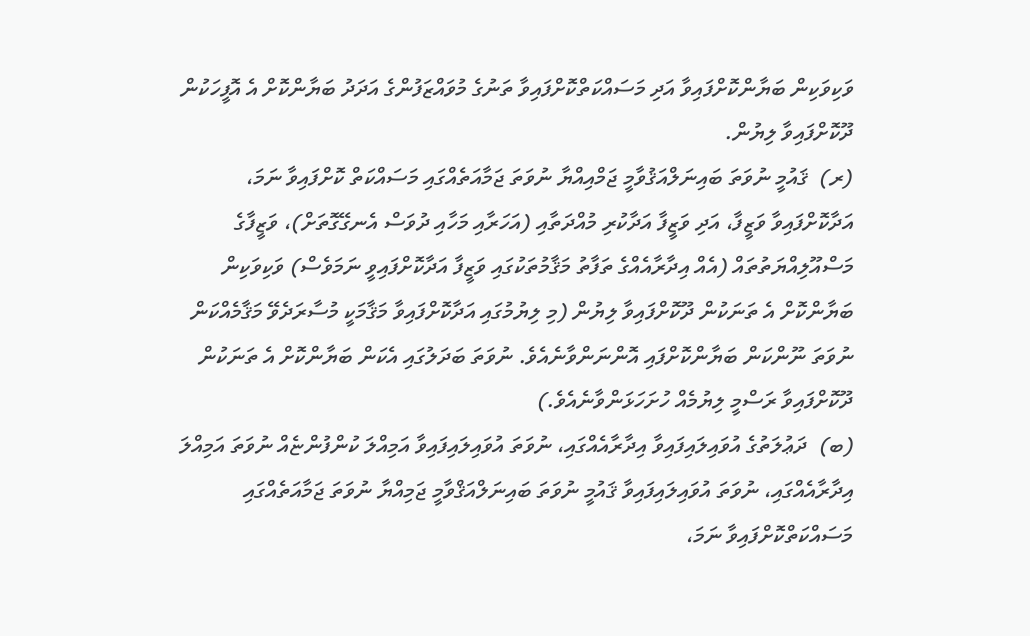ވަކިވަކިން ބަޔާންކޮށްފައިވާ އަދި މަސައްކަތްކޮށްފައިވާ ތަނުގެ މުވައްޒަފުންގެ އަދަދު ބަޔާންކޮށް އެ އޮފީހަކުން ދޫކޮށްފައިވާ ލިޔުން.
(ރ)  ޤައުމީ ނުވަތަ ބައިނަލްއަޤުވާމީ ޖަމްއިއްޔާ ނުވަތަ ޖަމާއަތެއްގައި މަސައްކަތް ކޮށްފައިވާ ނަމަ، އަދާކޮށްފައިވާ ވަޒީފާ، އަދި ވަޒީފާ އަދާކުރި މުއްދަތާއި (އަހަރާއި މަހާއި ދުވަސް އެނގޭގޮތަށް)، ވަޒީފާގެ މަސްއޫލިއްޔަތުތައް (އެއް އިދާރާއެއްގެ ތަފާތު މަޤާމުތަކުގައި ވަޒީފާ އަދާކޮށްފައިވީ ނަމަވެސް) ވަކިވަކިން ބަޔާންކޮށް އެ ތަނަކުން ދޫކޮށްފައިވާ ލިޔުން (މި ލިޔުމުގައި އަދާކޮށްފައިވާ މަޤާމަކީ މުސާރަދެވޭ މަޤާމެއްކަން ނުވަތަ ނޫންކަން ބަޔާންކޮށްފައި އޮންނަންވާނެއެވެ. ނުވަތަ ބަދަލުގައި އެކަން ބަޔާންކޮށް އެ ތަނަކުން ދޫކޮށްފައިވާ ރަސްމީ ލިޔުމެއް ހުށަހަޅަންވާނެއެވެ.)
(ބ)  ދަޢުލަތުގެ އުވައިލައިފައިވާ އިދާރާއެއްގައި، ނުވަތަ އުވައިލައިފައިވާ އަމިއްލަ ކުންފުންޏެއް ނުވަތަ އަމިއްލަ އިދާރާއެއްގައި، ނުވަތަ އުވައިލައިފައިވާ ޤައުމީ ނުވަތަ ބައިނަލްއަޤްވާމީ ޖަމިއްޔާ ނުވަތަ ޖަމާއަތެއްގައި މަސައްކަތްކޮށްފައިވާ ނަމަ،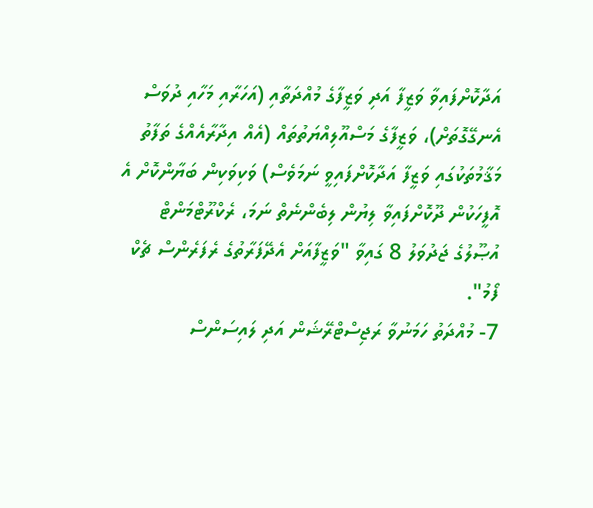އަދާކޮށްފައިވާ ވަޒީފާ އަދި ވަޒީފާގެ މުއްދަތާއި (އަހަރާއި މަހާއި ދުވަސް އެނގޭގޮތަށް)، ވަޒީފާގެ މަސްއޫލިއްޔަތުތައް (އެއް އިދާރާއެއްގެ ތަފާތު މަޤާމުތަކުގައި ވަޒީފާ އަދާކޮށްފައިވީ ނަމަވެސް) ވަކިވަކިން ބަޔާންކޮށް އެ އޮފީހަކުން ދޫކޮށްފައިވާ ލިޔުން ލިބެންނެތް ނަމަ، ރެކްރޫޓްމަންޓް އުޞޫލުގެ ޖަދުވަލު 8 ގައިވާ "ވަޒީފާއަށް އެދޭފަރާތުގެ ރެފަރެންސް ޗެކް ފޯމު".
7- މުއްދަތު ހަމަނުވާ ރަޖިސްޓްރޭޝަން އަދި ލައިސަންސް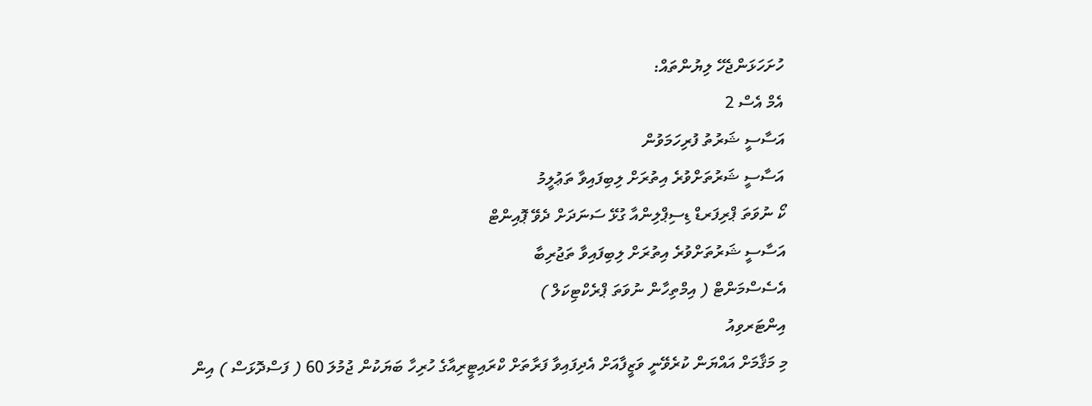ހުށަހަޅަންޖެހޭ ލިޔުންތައް:
އެމް އެސް 2
އަސާސީ ޝަރުތު ފުރިހަމަވުން
އަސާސީ ޝަރުތަށްވުރެ އިތުރަށް ލިބިފައިވާ ތަޢުލީމު
ކޯ ނުވަތަ ޕްރިފަރޑް ޑިސިޕްލިންއާ ގުޅޭ ސަނަދަށް ދެވޭ ޕޮއިންޓް
އަސާސީ ޝަރުތަށްވުރެ އިތުރަށް ލިބިފައިވާ ތަޖުރިބާ
އެސެސްމަންޓް ( އިމްތިހާން ނުވަތަ ޕްރެކްޓިކަލް )
އިންޓަރވިއު
މި މަޤާމަށް އައްޔަން ކުރެވޭނީ ވަޒީފާއަށް އެދިފައިވާ ފަރާތަށް ކްރައިޓީރިއާގެ ހުރިހާ ބަޔަކުން ޖުމުލަ 60 ( ފަސްދޮޅަސް ) އިން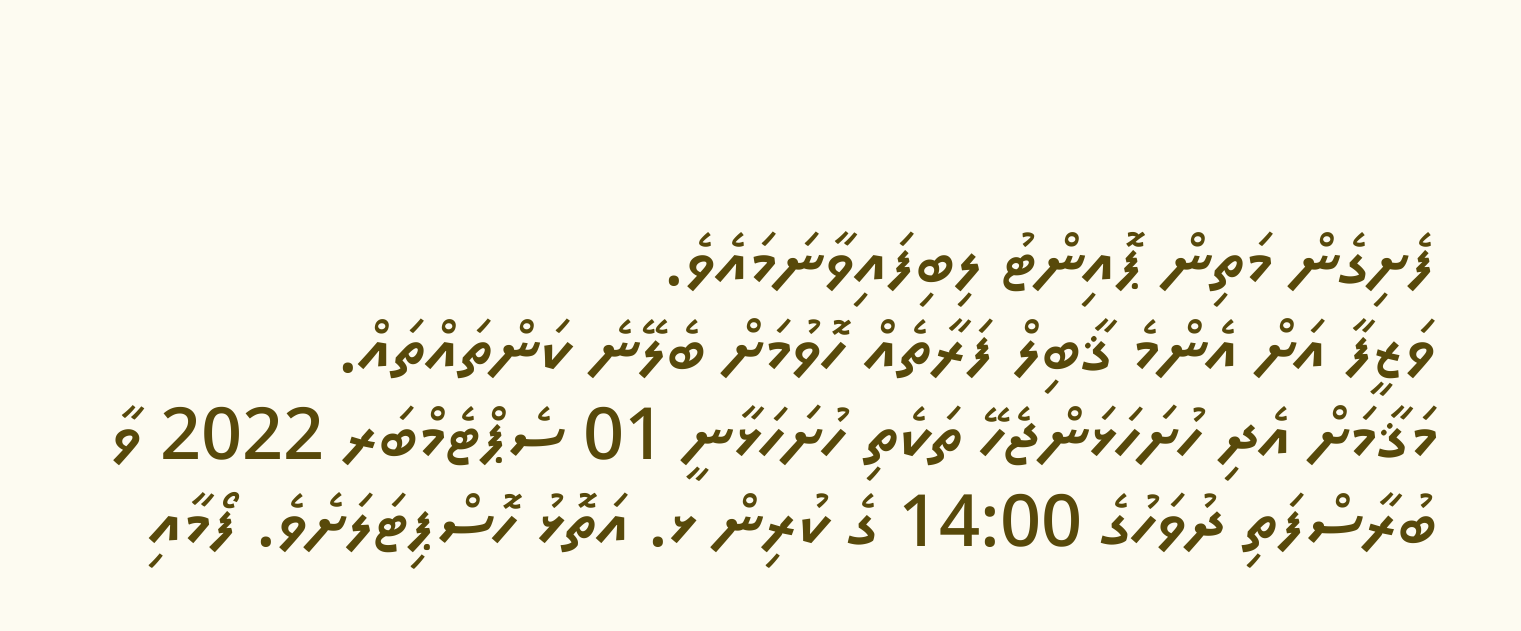ފެށިގެން މަތިން ޕޮއިންޓު ލިބިފައިވާނަމައެވެ.
ވަޒީފާ އަށް އެންމެ ޤާބިލް ފަރާތެއް ހޮވުމަށް ބެލޭނެ ކަންތައްތައް.
މަޤާމަށް އެދި ހުށަހަޅަންޖެހޭ ތަކެތި ހުށަހަޅާނީ 01 ސެޕްޓެމްބަރ 2022 ވާ ބުރާސްފަތި ދުވަހުގެ 14:00 ގެ ކުރިން ޅ. އަތޮޅު ހޮސްޕިޓަލަށެވެ. ފޯމާއި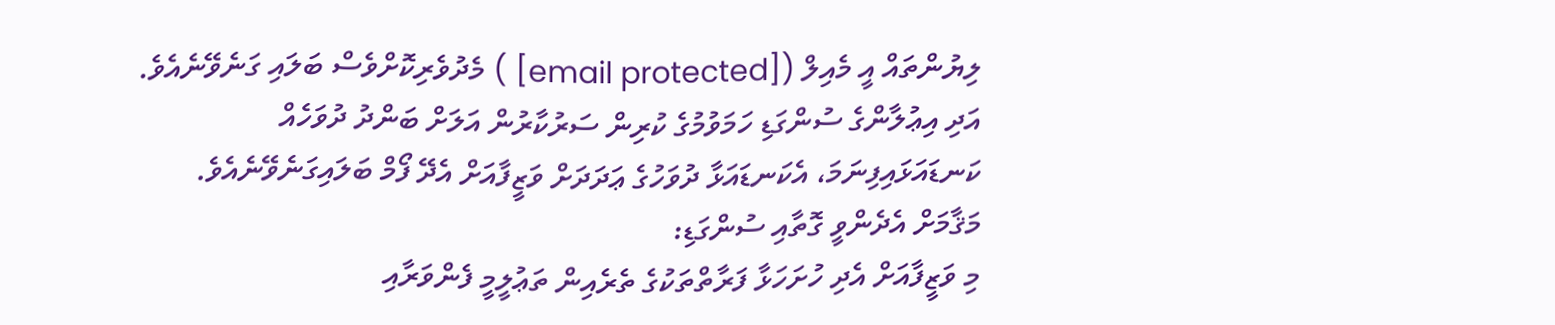ލިޔުންތައް އީ މެއިލް ([email protected] ) މެދުވެރިކޮށްވެސް ބަލައި ގަނެވޭނެއެވެ.
އަދި އިޢުލާންގެ ސުންގަޑި ހަމަވުމުގެ ކުރިން ސަރުކާރުން އަލަށް ބަންދު ދުވަހެއް ކަނޑައަޅައިފިނަމަ، އެކަނޑައަޅާ ދުވަހުގެ ޢަދަދަށް ވަޒީފާއަށް އެދޭ ފޯމް ބަލައިގަނެވޭނެއެވެ.
މަޤާމަށް އެދެންވީ ގޮތާއި ސުންގަޑި:
މި ވަޒީފާއަށް އެދި ހުށަހަޅާ ފަރާތްތަކުގެ ތެރެއިން ތަޢުލީމީ ފެންވަރާއި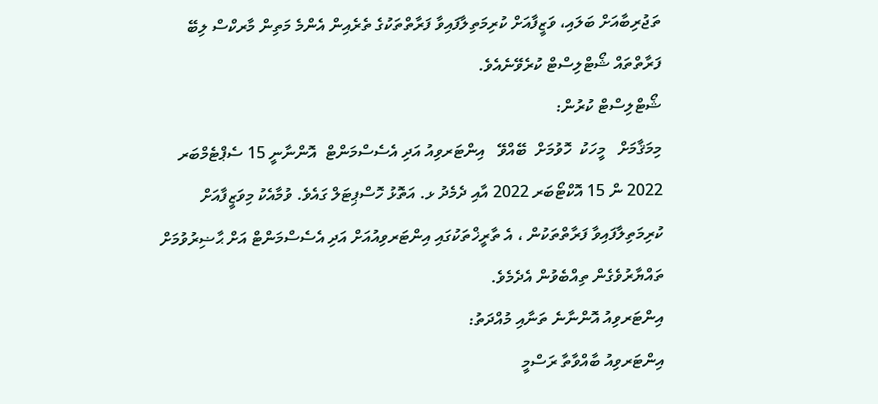ތަޖުރިބާއަށް ބަލައި، ވަޒީފާއަށް ކުރިމަތިލާފައިވާ ފަރާތްތަކުގެ ތެރެއިން އެންމެ މަތިން މާރކްސް ލިބޭ ފަރާތްތައް ޝޯޓްލިސްޓް ކުރެވޭނެއެވެ.
ޝޯޓްލިސްޓް ކުރުން:
މިމަޤާމަށް   މީހަކު  ހޮވުމަށް  ބޭއްވޭ   އިންޓަރވިއު އަދި އެސެސްމަންޓް  އޮންނާނީ 15 ސެޕްޓެމްބަރ 2022 ން 15 އޮކްޓޯބަރ 2022 އާއި ދެމެދު ޅ. އަތޮޅު ހޮސްޕިޓަލް ގައެވެ. ވުމާއެކު މިވަޒީފާއަށް ކުރިމަތިލާފައިވާ ފަރާތްތަކުން ، އެ ތާރީޚްތަކުގައި އިންޓަރވިއުއަށް އަދި އެސެސްމަންޓް އަށް ޙާޟިރުވުމަށް ތައްޔާރުވެގެން ތިއްބެވުން އެދެމެވެ.
އިންޓަރވިއު އޮންނާނެ ތަނާއި މުއްދަތު:
އިންޓަރވިއު ބާއްވާތާ ރަސްމީ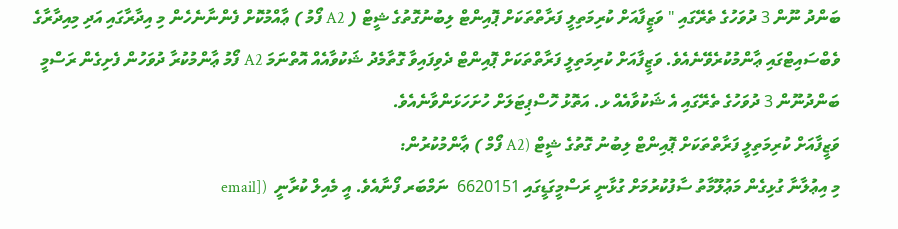ބަންދު ނޫން 3 ދުވަހުގެ ތެރޭގައި " ވަޒީފާއަށް ކުރިމަތިލީ ފަރާތްތަކަށް ޕޮއިންޓް ލިބުނުގޮތުގެ ޝީޓް ( A2 ފޯމު ) ޢާއްމުކޮށް ފެންނާނެހެން މި އިދާރާގައި އަދި މިއިދާރާގެ ވެބްސައިޓްގައި ޢާންމުކުރެވޭނެއެވެ. ވަޒީފާއަށް ކުރިމަތިލީ ފަރާތްތަކަށް ޕޮއިންޓް ދެވިފައިވާ ގޮތާމެދު ޝަކުވާއެއް އޮތްނަމަ A2 ފޯމު ޢާންމުކުރާ ދުވަހުން ފެށިގެން ރަސްމީ ބަންދުނޫން 3 ދުވަހުގެ ތެރޭގައި އެ ޝަކުވާއެއް ޅ. އަތޮޅު ހޮސްޕިޓަލަށް ހުށަހަޅަންވާނެއެވެ.
ވަޒީފާއަށް ކުރިމަތިލީ ފަރާތްތަކަށް ޕޮއިންޓް ލިބުނު ގޮތުގެ ޝީޓް (A2 ފޯމް ) ޢާންމުކުރުން:
މި އިޢުލާނާ ގުޅިގެން މަޢުލޫމާތު ސާފުކުރުމަށް ގުޅާނީ ރަސްމީގަޑީގައި 6620151  ނަމްބަރ ފޯނާއެވެ. އީ މެއިލް ކުރާނީ  ([email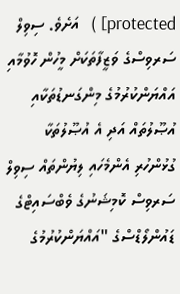protected] )   އަށެވެ. ސިވިލް ސަރވިސްގެ ވަޒީފާތަކަށް މީހުން ހޮވުމާއި އައްޔަންކުރުމުގެ މިންގަނޑުތަކާއި އުޞޫލުތައް އަދި އެ އުޞޫލުތަކާ ގުޅުންހުރި އެންމެހައި ލިޔުންތައް ސިވިލް ސަރވިސް ކޮމިޝަނުގެ ވެބްސައިޓްގެ ޑައުންލޯޑްސްގެ "އައްޔަންކުރުމުގެ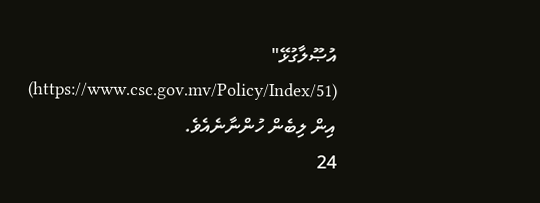އުޞޫލާގުޅޭ" (https://www.csc.gov.mv/Policy/Index/51) އިން ލިބެން ހުންނާނެއެވެ.
24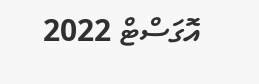އޮގަސްޓް 2022